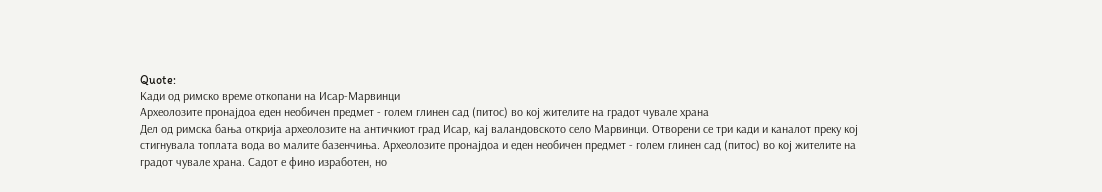Quote:
Кади од римско време откопани на Исар-Марвинци
Археолозите пронајдоа еден необичен предмет - голем глинен сад (питос) во кој жителите на градот чувале храна
Дел од римска бања открија археолозите на античкиот град Исар, кај валандовското село Марвинци. Отворени се три кади и каналот преку кој стигнувала топлата вода во малите базенчиња. Археолозите пронајдоа и еден необичен предмет - голем глинен сад (питос) во кој жителите на градот чувале храна. Садот е фино изработен, но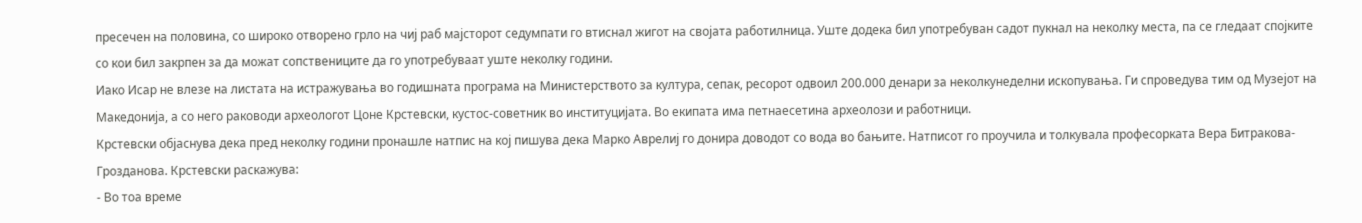пресечен на половина, со широко отворено грло на чиј раб мајсторот седумпати го втиснал жигот на својата работилница. Уште додека бил употребуван садот пукнал на неколку места, па се гледаат спојките со кои бил закрпен за да можат сопствениците да го употребуваат уште неколку години.
Иако Исар не влезе на листата на истражувања во годишната програма на Министерството за култура, сепак, ресорот одвоил 200.000 денари за неколкунеделни ископувања. Ги спроведува тим од Музејот на Македонија, а со него раководи археологот Цоне Крстевски, кустос-советник во институцијата. Во екипата има петнаесетина археолози и работници.
Крстевски објаснува дека пред неколку години пронашле натпис на кој пишува дека Марко Аврелиј го донира доводот со вода во бањите. Натписот го проучила и толкувала професорката Вера Битракова-Грозданова. Крстевски раскажува:
- Во тоа време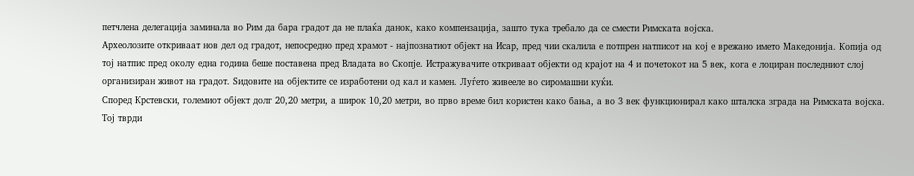петчлена делегација заминала во Рим да бара градот да не плаќа данок, како компензација, зашто тука требало да се смести Римската војска.
Археолозите откриваат нов дел од градот, непосредно пред храмот - најпознатиот објект на Исар, пред чии скалила е потпрен натписот на кој е врежано името Македонија. Копија од тој натпис пред околу една година беше поставена пред Владата во Скопје. Истражувачите откриваат објекти од крајот на 4 и почетокот на 5 век, кога е лоциран последниот слој организиран живот на градот. Ѕидовите на објектите се изработени од кал и камен. Луѓето живееле во сиромашни куќи.
Според Крстевски, големиот објект долг 20,20 метри, а широк 10,20 метри, во прво време бил користен како бања, а во 3 век функционирал како шталска зграда на Римската војска. Тој тврди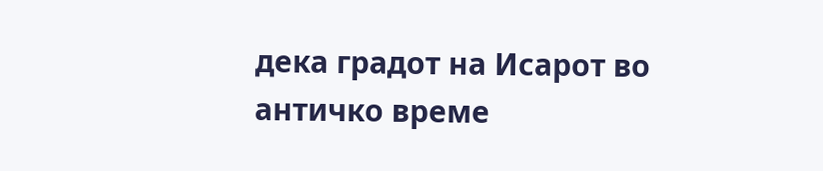дека градот на Исарот во античко време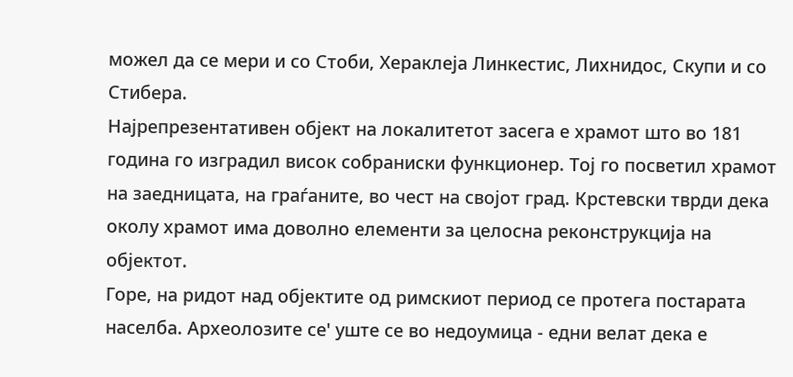можел да се мери и со Стоби, Хераклеја Линкестис, Лихнидос, Скупи и со Стибера.
Најрепрезентативен објект на локалитетот засега е храмот што во 181 година го изградил висок собраниски функционер. Тој го посветил храмот на заедницата, на граѓаните, во чест на својот град. Крстевски тврди дека околу храмот има доволно елементи за целосна реконструкција на објектот.
Горе, на ридот над објектите од римскиот период се протега постарата населба. Археолозите се' уште се во недоумица - едни велат дека е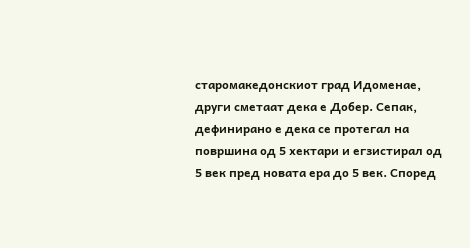старомакедонскиот град Идоменае, други сметаат дека е Добер. Сепак, дефинирано е дека се протегал на површина од 5 хектари и егзистирал од 5 век пред новата ера до 5 век. Според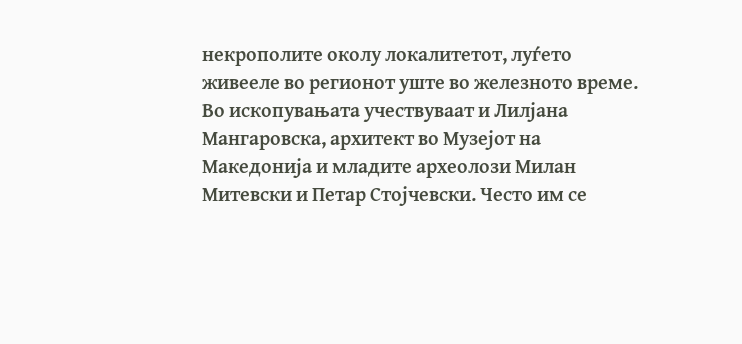некрополите околу локалитетот, луѓето живееле во регионот уште во железното време.
Во ископувањата учествуваат и Лилјана Мангаровска, архитект во Музејот на Македонија и младите археолози Милан Митевски и Петар Стојчевски. Често им се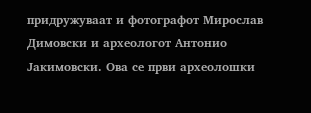придружуваат и фотографот Мирослав Димовски и археологот Антонио Јакимовски. Ова се први археолошки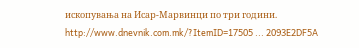ископувања на Исар-Марвинци по три години.
http://www.dnevnik.com.mk/?ItemID=17505 ... 2093E2DF5A